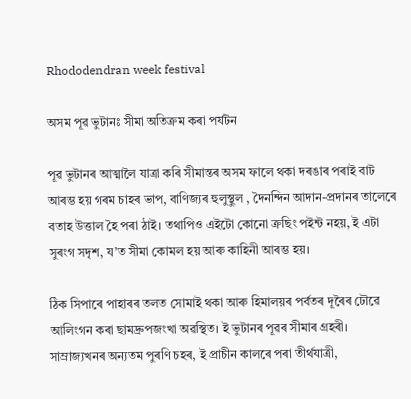Rhododendran week festival

অসম পূৱ ভুটানঃ সীমা অতিক্ৰম কৰা পৰ্যটন

পূৱ ভুটানৰ আত্মালৈ যাত্রা কৰি সীমান্তৰ অসম ফালে থকা দৰঙাৰ পৰাই বাট আৰম্ভ হয় গৰম চাহৰ ভাপ, বাণিজ্যৰ হুলুস্থুল , দৈনন্দিন আদান-প্রদানৰ তালেৰে বতাহ উত্তাল হৈ পৰা ঠাই। তথাপিও এইটো কোনো ক্রছিং পইন্ট নহয়, ই এটা সুৰংগ সদৃশ, য’ত সীমা কোমল হয় আৰু কাহিনী আৰম্ভ হয়।

ঠিক সিপাৰে পাহাৰৰ তলত সোমাই থকা আৰু হিমালয়ৰ পৰ্বতৰ দূৰৈৰ ঢৌৱে আলিংগন কৰা ছামদ্ৰুপজংখা অৱস্থিত। ই ভুটানৰ পূৱৰ সীমাৰ গ্রহৰী। সাম্রাজ্যখনৰ অন্যতম পুৰণি চহৰ, ই প্রাচীন কালৰে পৰা তীর্থযাত্রী,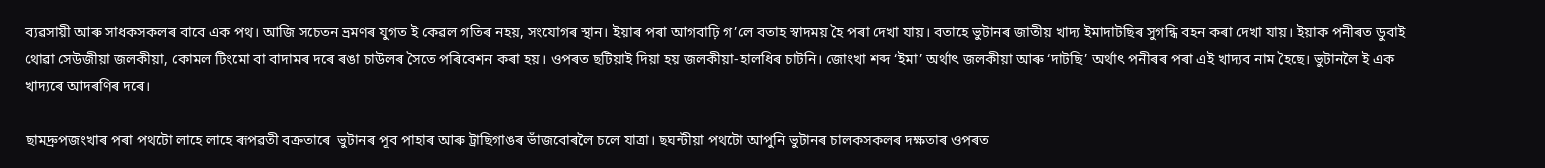ব্যৱসায়ী আৰু সাধকসকলৰ বাবে এক পথ। আজি সচেতন ভ্রমণৰ যুগত ই কেৱল গতিৰ নহয়, সংযোগৰ স্থান। ইয়াৰ পৰা আগবাঢ়ি গ’লে বতাহ স্বাদময় হৈ পৰা দেখা যায়। বতাহে ভুটানৰ জাতীয় খাদ্য ইমাদাটছিৰ সুগন্ধি বহন কৰা দেখা যায়। ইয়াক পনীৰত ডুবাই থোৱা সেউজীয়া জলকীয়া, কোমল টিংমো বা বাদামৰ দৰে ৰঙা চাউলৰ সৈতে পৰিবেশন কৰা হয়। ওপৰত ছটিয়াই দিয়া হয় জলকীয়া-হালধিৰ চাটনি। জোংখা শব্দ ‘ইমা’ অর্থাৎ জলকীয়া আৰু ‘দাটছি’ অর্থাৎ পনীৰৰ পৰা এই খাদ্যব নাম হৈছে। ভুটানলৈ ই এক খাদ্যৰে আদৰণিৰ দৰে।

ছামদ্ৰুপজংখাৰ পৰা পথটো লাহে লাহে ৰূপৱতী বক্রতাৰে  ভুটানৰ পূব পাহাৰ আৰু ট্রাছিগাঙৰ ভাঁজবোৰলৈ চলে যাত্রা। ছঘন্টীয়া পথটো আপুনি ভুটানৰ চালকসকলৰ দক্ষতাৰ ওপৰত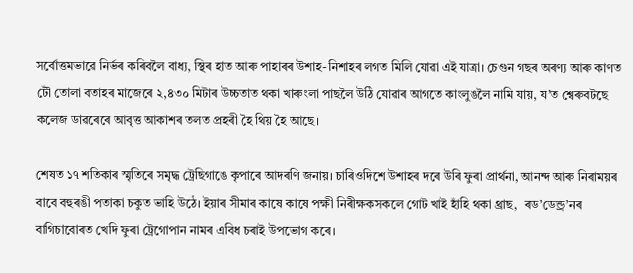সর্বোত্তমভাৱে নির্ভৰ কৰিবলৈ বাধ্য, স্থিৰ হাত আৰু পাহাৰৰ উশাহ-নিশাহৰ লগত মিলি যোৱা এই যাত্রা। চেগুন গছৰ অৰণ্য আৰু কাণত টৌ তোলা বতাহৰ মাজেৰে ২,৪৩০ মিটাৰ উচ্চতাত থকা খাৰুংলা পাছলৈ উঠি যোৱাৰ আগতে কাংলুঙলৈ নামি যায়, য’ত শ্বেৰুবটছে কলেজ ডাৱৰেৰে আবৃত্ত আকাশৰ তলত প্ৰহৰী হৈ থিয় হৈ আছে।

শেষত ১৭ শতিকাৰ স্মৃতিৰে সমৃদ্ধ ট্রেছিগাঙে কৃপাৰে আদৰণি জনায়। চাৰিওদিশে উশাহৰ দৰে উৰি ফুৰা প্রার্থনা, আনন্দ আৰু নিৰাময়ৰ বাবে বহুৰঙী পতাকা চকুত ভাহি উঠে। ইয়াৰ সীমাৰ কাষে কাষে পক্ষী নিৰীক্ষকসকলে গোট খাই হাঁহি থকা থ্ৰাছ,  ৰড’ডেন্ড্ৰ’নৰ বাগিচাবোৰত খেদি ফুৰা ট্রেগোপান নামৰ এবিধ চৰাই উপভোগ কৰে।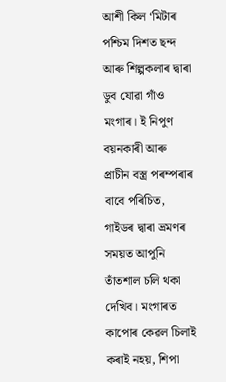আশী কিল ‘মিটাৰ পশ্চিম দিশত ছন্দ আৰু শিল্পকলাৰ দ্বাৰা ডুব যোৱা গাঁও মংগাৰ। ই নিপুণ বয়নকাৰী আৰু প্রাচীন বস্ত্ৰ পৰম্পৰাৰ বাবে পৰিচিত, গাইডৰ দ্বাৰা ভ্ৰমণৰ সময়ত আপুনি তাঁতশাল চলি থকা দেখিব। মংগাৰত কাপোৰ কেৱল চিলাই কৰাই নহয়, শিপা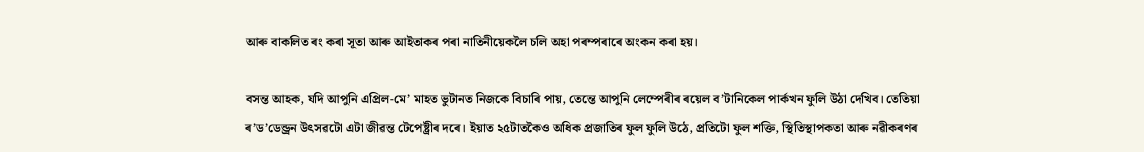আৰু বাকলিত ৰং কৰা সূতা আৰু আইতাকৰ পৰা নাতিনীয়েকলৈ চলি অহা পৰম্পৰাৰে অংকন কৰা হয়।

বসন্ত আহক, যদি আপুনি এপ্রিল-মে’ মাহত ভুটানত নিজকে বিচাৰি পায়, তেন্তে আপুনি লেম্পেৰীৰ ৰয়েল ব’টানিকেল পার্কখন ফুলি উঠা দেখিব। তেতিয়া ৰ’ড’ডেন্ড্রন উৎসৱটো এটা জীৱন্ত টেপেষ্ট্ৰীৰ দৰে। ইয়াত ২৫টাতকৈও অধিক প্ৰজাতিৰ ফুল ফুলি উঠে, প্রতিটো ফুল শক্তি, স্থিতিস্থাপকতা আৰু নৱীকৰণৰ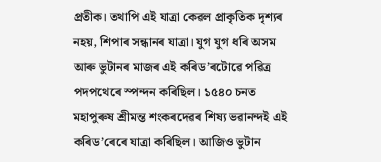প্ৰতীক। তথাপি এই যাত্রা কেৱল প্রাকৃতিক দৃশ্যৰ নহয়, শিপাৰ সন্ধানৰ যাত্রা। যুগ যুগ ধৰি অসম আৰু ভুটানৰ মাজৰ এই কৰিড’ৰটোৱে পৱিত্ৰ পদপথেৰে স্পন্দন কৰিছিল। ১৫৪০ চনত মহাপুৰুষ শ্ৰীমন্ত শংকৰদেৱৰ শিষ্য ভৱানন্দই এই কৰিড’ৰেৰে যাত্রা কৰিছিল। আজিও ভুটান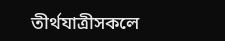তীর্থযাত্রীসকলে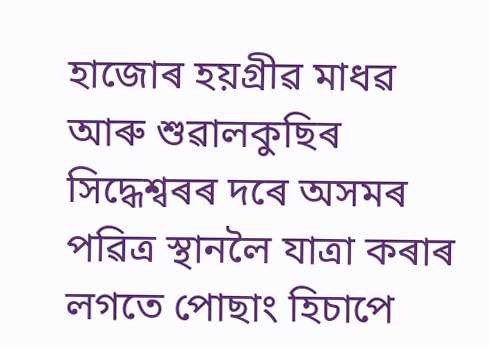হাজোৰ হয়গ্ৰীৱ মাধৱ আৰু শুৱালকুছিৰ সিদ্ধেশ্বৰৰ দৰে অসমৰ পৱিত্ৰ স্থানলৈ যাত্ৰা কৰাৰ লগতে পোছাং হিচাপে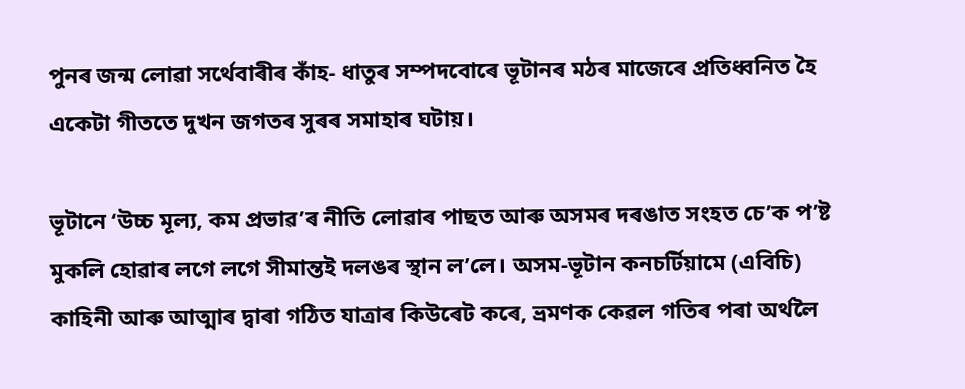পুনৰ জন্ম লোৱা সৰ্থেবাৰীৰ কাঁহ- ধাতুৰ সম্পদবোৰে ভূটানৰ মঠৰ মাজেৰে প্রতিধ্বনিত হৈ একেটা গীততে দুখন জগতৰ সুৰৰ সমাহাৰ ঘটায়।

ভূটানে ‘উচ্চ মূল্য, কম প্রভাৱ’ৰ নীতি লোৱাৰ পাছত আৰু অসমৰ দৰঙাত সংহত চে’ক প’ষ্ট মুকলি হোৱাৰ লগে লগে সীমান্তই দলঙৰ স্থান ল’লে। অসম-ভূটান কনচর্টিয়ামে (এবিচি) কাহিনী আৰু আত্মাৰ দ্বাৰা গঠিত যাত্ৰাৰ কিউৰেট কৰে, ভ্ৰমণক কেৱল গতিৰ পৰা অৰ্থলৈ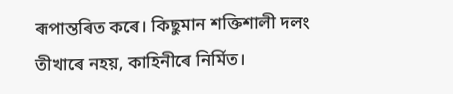ৰূপান্তৰিত কৰে। কিছুমান শক্তিশালী দলং তীখাৰে নহয়, কাহিনীৰে নিৰ্মিত।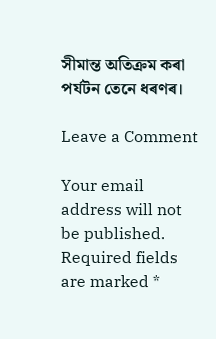সীমান্ত অতিক্ৰম কৰা পৰ্যটন তেনে ধৰণৰ।

Leave a Comment

Your email address will not be published. Required fields are marked *